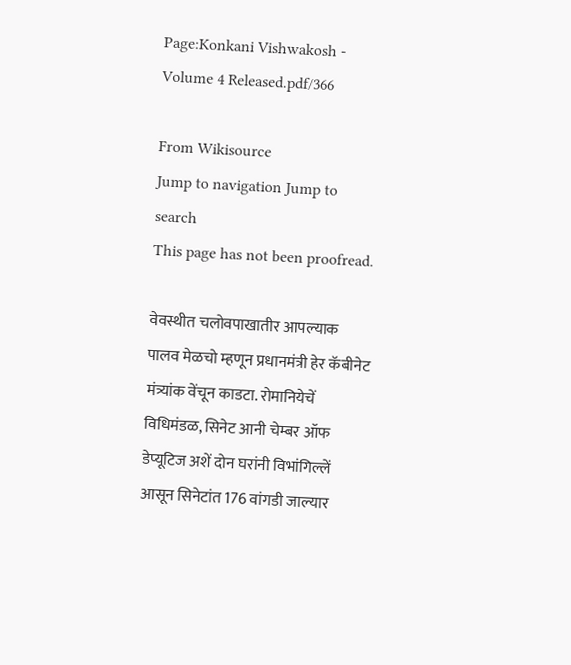Page:Konkani Vishwakosh - Volume 4 Released.pdf/366

From Wikisource
Jump to navigation Jump to search
This page has not been proofread.

वेवस्थीत चलोवपाखातीर आपल्याक पालव मेळचो म्हणून प्रधानमंत्री हेर कॅबीनेट मंत्र्यांक वेंचून काडटा. रोमानियेचें विधिमंडळ, सिनेट आनी चेम्बर ऑफ डेप्यूटिज अशें दोन घरांनी विभांगिल्लें आसून सिनेटांत 176 वांगडी जाल्यार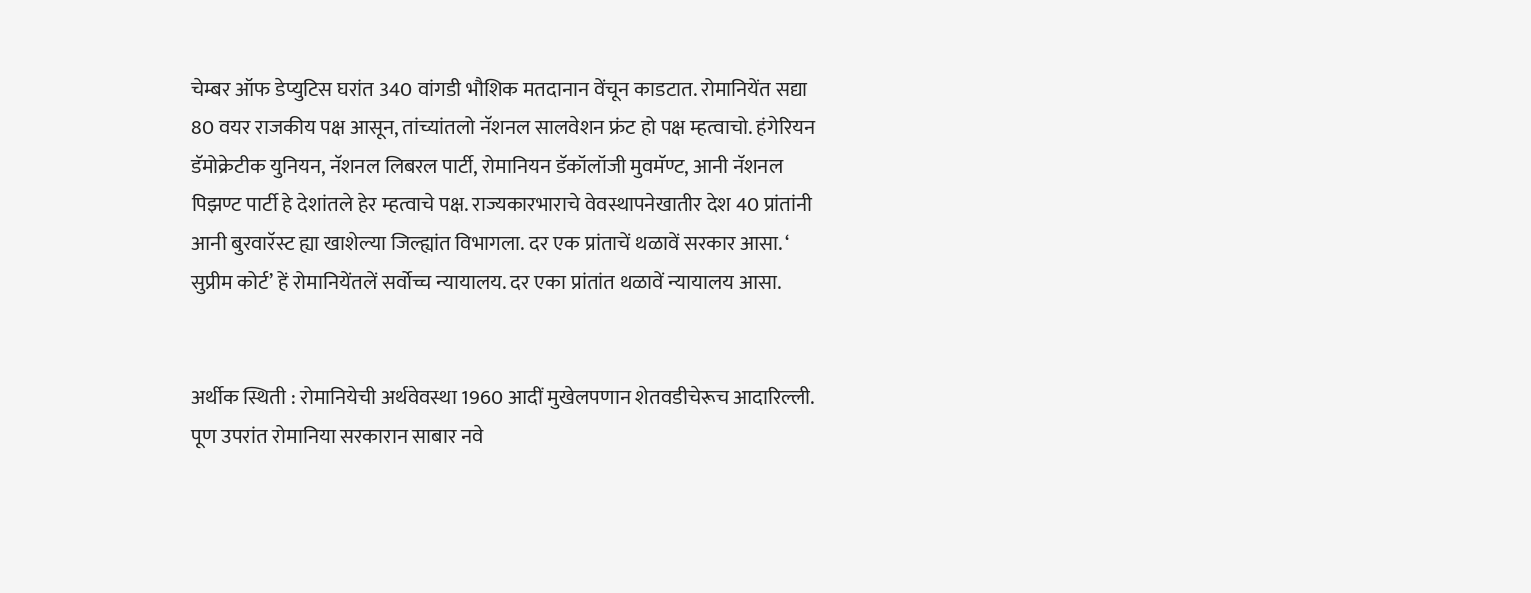चेम्बर ऑफ डेप्युटिस घरांत 340 वांगडी भौशिक मतदानान वेंचून काडटात. रोमानियेंत सद्या 80 वयर राजकीय पक्ष आसून, तांच्यांतलो नॅशनल सालवेशन फ्रंट हो पक्ष म्हत्वाचो. हंगेरियन डॅमोक्रेटीक युनियन, नॅशनल लिबरल पार्टी, रोमानियन डॅकॉलॉजी मुवमॅण्ट, आनी नॅशनल पिझण्ट पार्टी हे देशांतले हेर म्हत्वाचे पक्ष. राज्यकारभाराचे वेवस्थापनेखातीर देश 40 प्रांतांनी आनी बुरवारॅस्ट ह्या खाशेल्या जिल्ह्यांत विभागला. दर एक प्रांताचें थळावें सरकार आसा. ‘ सुप्रीम कोर्ट’ हें रोमानियेंतलें सर्वोच्च न्यायालय. दर एका प्रांतांत थळावें न्यायालय आसा.


अर्थीक स्थिती : रोमानियेची अर्थवेवस्था 1960 आदीं मुखेलपणान शेतवडीचेरूच आदारिल्ली. पूण उपरांत रोमानिया सरकारान साबार नवे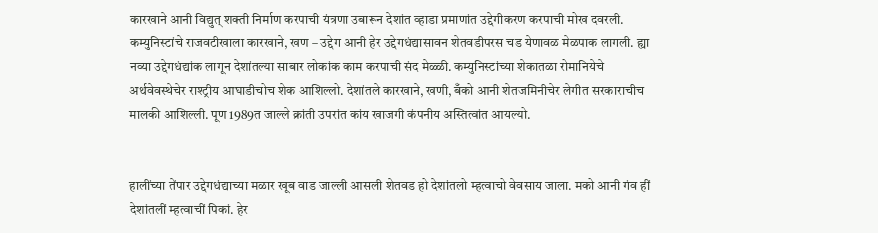कारखाने आनी विद्युत् शक्ती निर्माण करपाची यंत्रणा उबारून देशांत व्हाडा प्रमाणांत उद्देगीकरण करपाची मोख दवरली. कम्युनिस्टांचे राजवटीखाला कारखाने, खण – उद्देग आनी हेर उद्देगधंद्यासावन शेतवडीपरस चड येणावळ मेळपाक लागली. ह्या नव्या उद्देगधंद्यांक लागून देशांतल्या साबार लोकांक काम करपाची संद मेळ्ळी. कम्युनिस्टांच्या शेकातळा रोमानियेचे अर्थवेवस्थेचेर राश्ट्रीय आघाडीचोच शेक आशिल्लो. देशांतले कारखाने, खणी, बँको आनी शेतजमिनीचेर लेगीत सरकाराचीच मालकी आशिल्ली. पूण 1989त जाल्ले क्रांती उपरांत कांय खाजगी कंपनीय अस्तित्वांत आयल्यो.


हालींच्या तेंपार उद्देगधंद्याच्या मळार खूब वाड जाल्ली आसली शेतवड हो देशांतलो म्हत्वाचो वेवसाय जाला. मको आनी गंव हीं देशांतलीं म्हत्वाचीं पिकां. हेर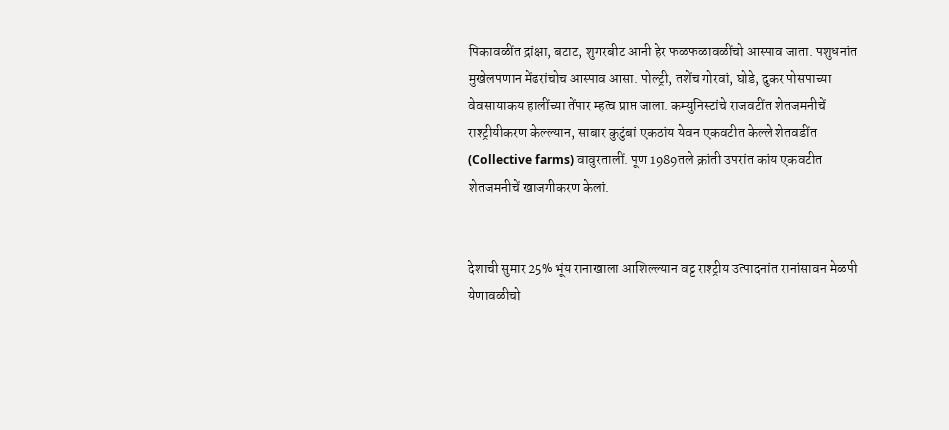पिकावळींत द्रांक्षा, बटाट, शुगरबीट आनी हेर फळफळावळींचो आस्पाव जाता. पशुधनांत मुखेलपणान मेंढरांचोच आस्पाव आसा. पोल्ट्री, तशेंच गोरवां, घोडे, दुकर पोसपाच्या वेवसायाकय हालींच्या तेंपार म्हत्व प्राप्त जाला. कम्युनिस्टांचे राजवटींत शेतजमनीचें राश्ट्रीयीकरण केल्ल्यान, साबार कुटुंबां एकठांय येवन एकवटीत केल्ले शेतवडींत (Collective farms) वावुरतालीं. पूण 1989तले क्रांती उपरांत कांय एकवटीत शेतजमनीचें खाजगीकरण केलां.


देशाची सुमार 25% भूंय रानाखाला आशिल्ल्यान वट्ट राश्ट्रीय उत्पादनांत रानांसावन मेळपी येणावळीचो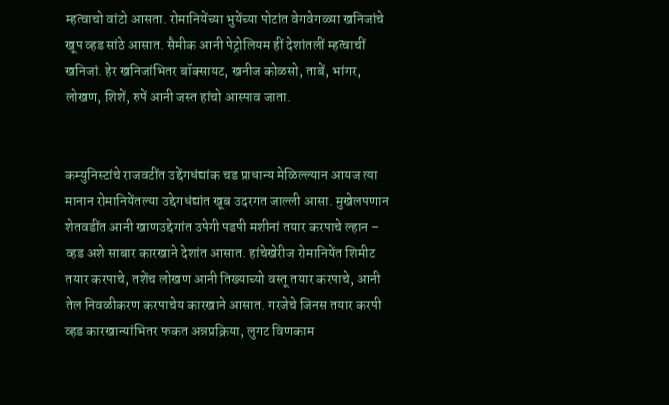म्हत्वाचो वांटो आसता. रोमानियेंच्या भुयेंच्या पोटांत वेगवेगळ्या खनिजांचे खूप व्हड सांठे आसात. सैमीक आनी पेट्रोलियम हीं देशांतलीं म्हत्वाचीं खनिजां. हेर खनिजांभितर बॉक्सायट, खनीज कोळसो, ताबें, भांगर, लोखण, शिशें, रुपें आनी जस्त हांचो आस्पाव जाता.


कम्युनिस्टांचे राजवटींत उद्देंगधंद्यांक चड प्राधान्य मेळिल्ल्यान आयज त्या मानान रोमानियेंतल्या उद्देगधंद्यांत खूब उदरगत जाल्ली आसा. मुखेलपणान शेतवडींत आनी खाणउद्देगांत उपेगी पडपी मशीनां तयार करपाचे ल्हान – व्हड अशे साबार कारखाने देशांत आसात. हांचेखेरीज रोमानियेंत शिमीट तयार करपाचे, तशेंच लोखण आनी तिख्याच्यो वस्तू तयार करपाचे, आनी तेल निवळीकरण करपाचेय कारखाने आसात. गरजेचे जिनस तयार करपी व्हड कारखान्यांभितर फकत अन्नप्रक्रिया, लुगट विणकाम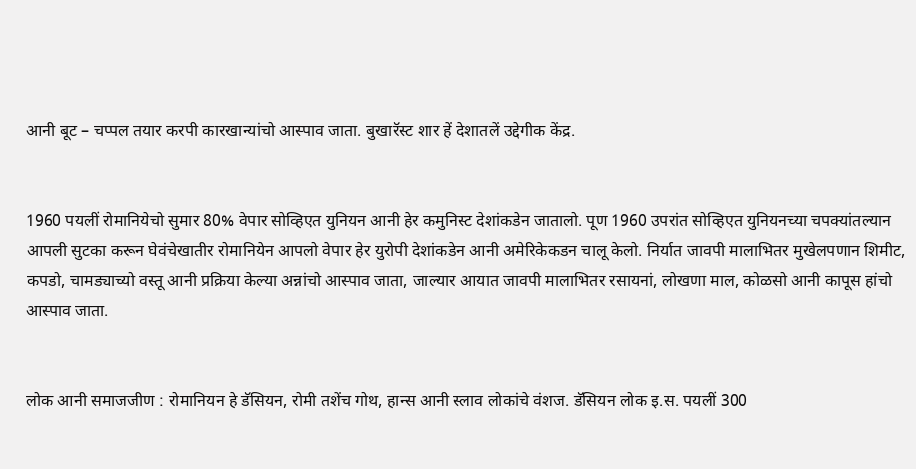आनी बूट – चप्पल तयार करपी कारखान्यांचो आस्पाव जाता. बुखारॅस्ट शार हें देशातलें उद्देगीक केंद्र.


1960 पयलीं रोमानियेचो सुमार 80% वेपार सोव्हिएत युनियन आनी हेर कमुनिस्ट देशांकडेन जातालो. पूण 1960 उपरांत सोव्हिएत युनियनच्या चपक्यांतल्यान आपली सुटका करून घेवंचेखातीर रोमानियेन आपलो वेपार हेर युरोपी देशांकडेन आनी अमेरिकेकडन चालू केलो. निर्यात जावपी मालाभितर मुखेलपणान शिमीट, कपडो, चामड्याच्यो वस्तू आनी प्रक्रिया केल्या अन्नांचो आस्पाव जाता, जाल्यार आयात जावपी मालाभितर रसायनां, लोखणा माल, कोळसो आनी कापूस हांचो आस्पाव जाता.


लोक आनी समाजजीण : रोमानियन हे डॅसियन, रोमी तशेंच गोथ, हान्स आनी स्लाव लोकांचे वंशज. डॅसियन लोक इ.स. पयलीं 300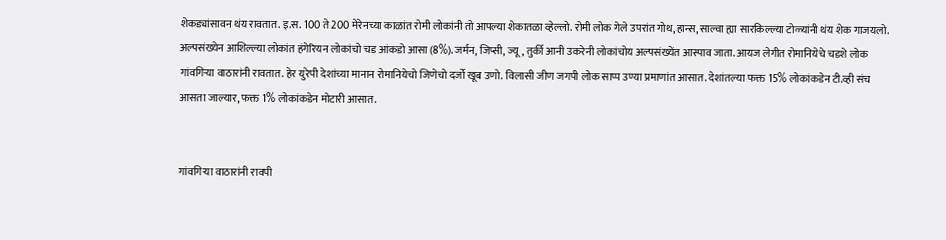शेकड्यांसावन थंय रावतात. इ.स. 100 ते 200 मेरेनच्या काळांत रोमी लोकांनी तो आपल्या शेकातळा व्हेल्लो. रोमी लोक गेले उपरांत गोथ, हान्स, साल्वा ह्या सारकिल्ल्या टोळ्यांनी थंय शेक गाजयलो. अल्पसंख्येन आशिल्ल्या लोकांत हंगेरियन लोकांचो चड आंकडो आसा (8%). जर्मन, जिप्सी, ज्यू, तुर्की आनी उकरेनी लोकांचोय अल्पसंख्येंत आस्पाव जाता. आयज लेगीत रोमानियेचे चडशे लोक गांवगिऱ्या वाठारांनी रावतात. हेर युरेपी देशांच्या मानान रोमानियेचो जिणेचो दर्जो खूब उणो. विलासी जीण जगपी लोक साप्प उण्या प्रमाणांत आसात. देशांतल्या फक्त 15% लोकांकडेन टी.व्ही संच आसता जाल्यार, फक्त 1% लोकांकडेन मोटारी आसात.


गांवगिऱ्या वाठारांनी रावपी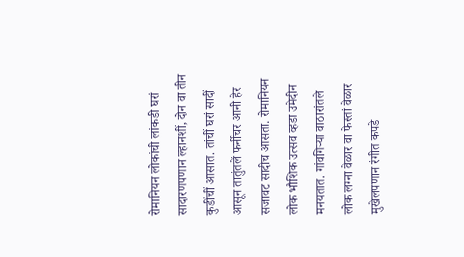रोमानियन लोकांची लांकडी घरां सादारणपणान ल्हानशीं, दोन वा तीन कुडींचीं आसात. तांचीं घरां सादीं आसून तातुंतलें फर्नीचर आनी हेर सजावट सादीच आसता. रोमानियन लोक भौशिक उत्सव व्हडा उमेदीन मनयतात. गांवगिऱ्या वाठारांतले लोक लग्ना वेळार वा फेस्तां वेळार मुखेलपणान रंगीत कपडे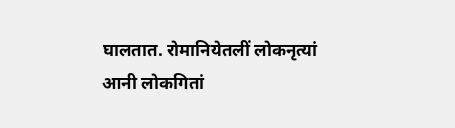घालतात. रोमानियेतलीं लोकनृत्यां आनी लोकगितां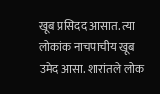खूब प्रसिदद आसात. त्या लोकांक नाचपाचीय खूब उमेद आसा. शारांतले लोक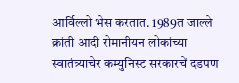आर्विल्लो भेस करतात. 1989त जाल्ले क्रांती आदी रोमानीयन लोकांच्या स्वातंत्र्याचेर कम्युनिस्ट सरकारचें दडपण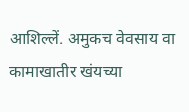आशिल्लें. अमुकच वेवसाय वा कामाखातीर खंयच्या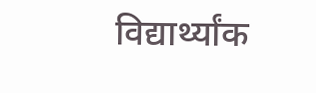विद्यार्थ्यांक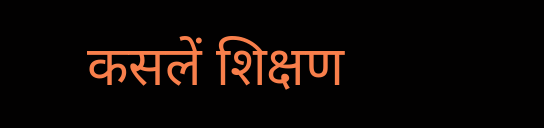कसलें शिक्षण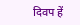दिवप हें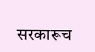सरकारूच